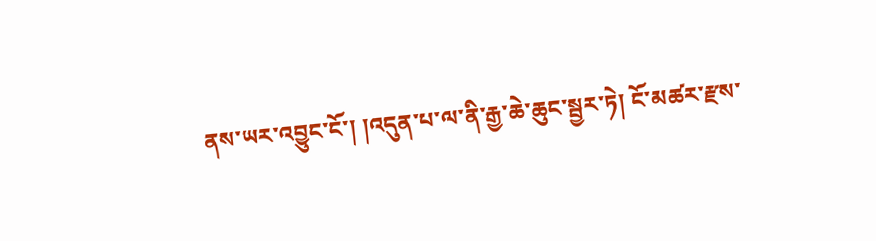ནས་ཡར་འབྱུང་ངོ་། །འདུན་པ་ལ་ནི་རྒྱ་ཆེ་ཆུང་སྦྱར་ཏེ། ངོ་མཚར་རྫས་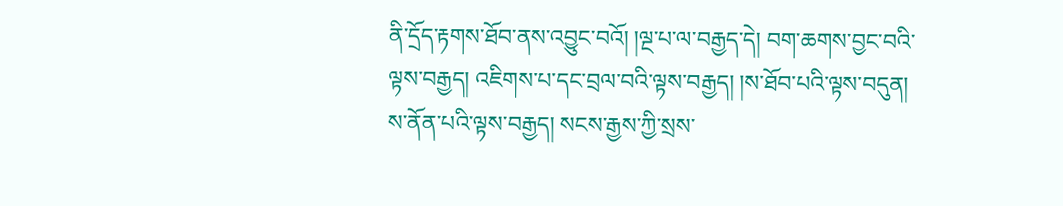ནི་དྲོད་རྟགས་ཐོབ་ནས་འབྱུང་བའོ། །ལྔ་པ་ལ་བརྒྱད་དེ། བག་ཆགས་བྱང་བའི་ལྟས་བརྒྱད། འཇིགས་པ་དང་བྲལ་བའི་ལྟས་བརྒྱད། །ས་ཐོབ་པའི་ལྟས་བདུན། ས་ནོན་པའི་ལྟས་བརྒྱད། སངས་རྒྱས་ཀྱི་སྲས་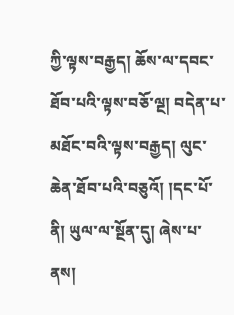ཀྱི་ལྟས་བརྒྱད། ཆོས་ལ་དབང་ཐོབ་པའི་ལྟས་བཅོ་ལྔ། བདེན་པ་མཐོང་བའི་ལྟས་བརྒྱད། ལུང་ཆེན་ཐོབ་པའི་བཅུའོ། །དང་པོ་ནི། ཡུལ་ལ་སྔོན་དུ། ཞེས་པ་ནས།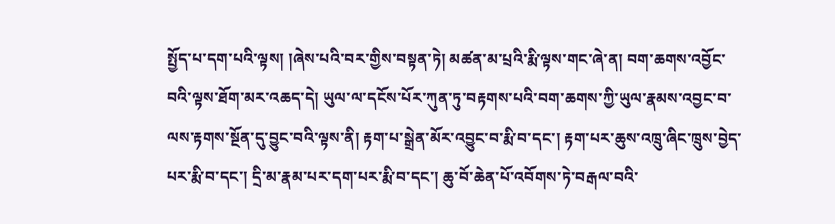སྤྱོད་པ་དག་པའི་ལྟས། །ཞེས་པའི་བར་གྱིས་བསྟན་ཏེ། མཚན་མ་པྲའི་རྨི་ལྟས་གང་ཞེ་ན། བག་ཆགས་འབྱོང་བའི་ལྟས་ཐོག་མར་འཆད་དེ། ཡུལ་ལ་དངོས་པོར་ཀུན་ཏུ་བརྟགས་པའི་བག་ཆགས་ཀྱི་ཡུལ་རྣམས་འབྱང་བ་ལས་རྟགས་སྔོན་དུ་བྱུང་བའི་ལྟས་ནི། རྟག་པ་སྒྲེན་མོར་འབྱུང་བ་རྨི་བ་དང་། རྟག་པར་ཆུས་འཁྲུ་ཞིང་ཁྲུས་བྱེད་པར་རྨི་བ་དང་། དྲི་མ་རྣམ་པར་དག་པར་རྨི་བ་དང་། ཆུ་བོ་ཆེན་པོ་འབོགས་ཏེ་བརྒལ་བའི་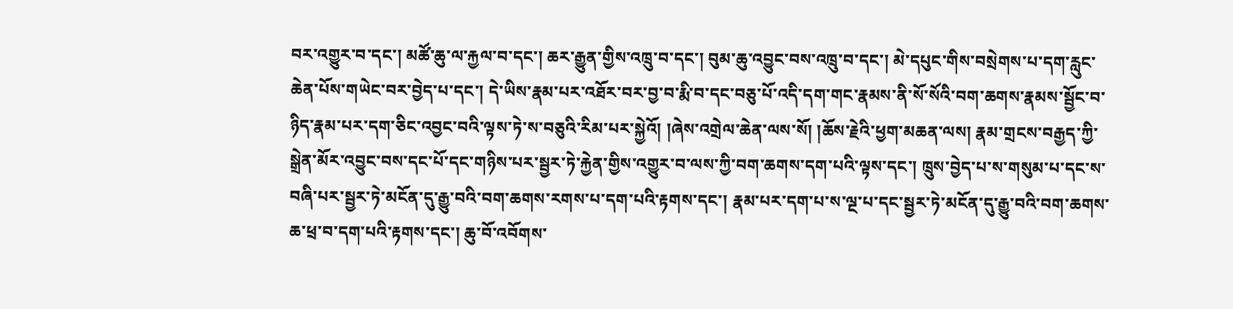བར་འགྱུར་བ་དང་། མཚོ་ཆུ་ལ་རྐྱལ་བ་དང་། ཆར་རྒྱུན་གྱིས་འཁྲུ་བ་དང་། བུམ་ཆུ་འབྱུང་བས་འཁྲུ་བ་དང་། མེ་དཔུང་གིས་བསྲེགས་པ་དག་རླུང་ཆེན་པོས་གཡེང་བར་བྱེད་པ་དང་། དེ་ཡིས་རྣམ་པར་འཐོར་བར་བྱ་བ་རྨི་བ་དང་བཅུ་པོ་འདི་དག་གང་རྣམས་ནི་སོ་སོའི་བག་ཆགས་རྣམས་སྦྱོང་བ་ཉིད་རྣམ་པར་དག་ཅིང་འབྱང་བའི་ལྟས་ཏེ་ས་བཅུའི་རིམ་པར་སྐྱེའོ། །ཞེས་འགྲེལ་ཆེན་ལས་སོ། །ཆོས་རྗེའི་ཕྱག་མཆན་ལས། རྣམ་གྲངས་བརྒྱད་ཀྱི་སྒྲེན་མོར་འབྱུང་བས་དང་པོ་དང་གཉིས་པར་སྦྱར་ཏེ་རྐྱེན་གྱིས་འགྱུར་བ་ལས་ཀྱི་བག་ཆགས་དག་པའི་ལྟས་དང་། ཁྲུས་བྱེད་པ་ས་གསུམ་པ་དང་ས་བཞི་པར་སྦྱར་ཏེ་མངོན་དུ་རྒྱུ་བའི་བག་ཆགས་རགས་པ་དག་པའི་རྟགས་དང་། རྣམ་པར་དག་པ་ས་ལྔ་པ་དང་སྦྱར་ཏེ་མངོན་དུ་རྒྱུ་བའི་བག་ཆགས་ཆ་ཕྲ་བ་དག་པའི་རྟགས་དང་། ཆུ་བོ་འབོགས་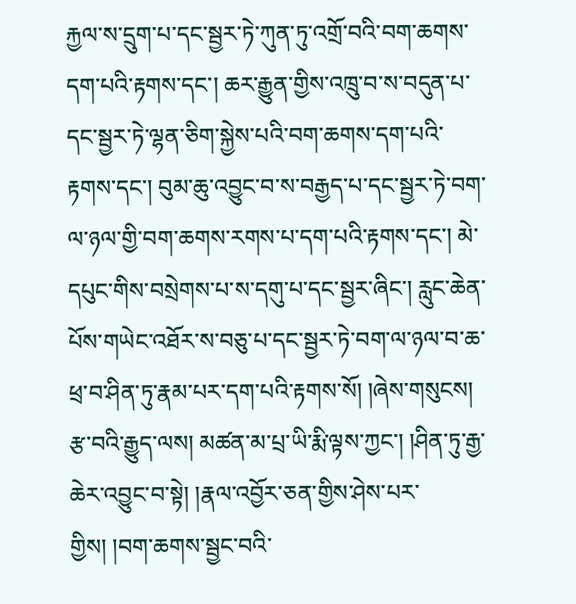རྐྱལ་ས་དྲུག་པ་དང་སྦྱར་ཏེ་ཀུན་ཏུ་འགྲོ་བའི་བག་ཆགས་དག་པའི་རྟགས་དང་། ཆར་རྒྱུན་གྱིས་འཁྲུ་བ་ས་བདུན་པ་དང་སྦྱར་ཏེ་ལྷན་ཅིག་སྐྱེས་པའི་བག་ཆགས་དག་པའི་རྟགས་དང་། བུམ་ཆུ་འབྱུང་བ་ས་བརྒྱད་པ་དང་སྦྱར་ཏེ་བག་ལ་ཉལ་གྱི་བག་ཆགས་རགས་པ་དག་པའི་རྟགས་དང་། མེ་དཔུང་གིས་བསྲེགས་པ་ས་དགུ་པ་དང་སྦྱར་ཞིང་། རླུང་ཆེན་པོས་གཡེང་འཐོར་ས་བཅུ་པ་དང་སྦྱར་ཏེ་བག་ལ་ཉལ་བ་ཆ་ཕྲ་བ་ཤིན་ཏུ་རྣམ་པར་དག་པའི་རྟགས་སོ། །ཞེས་གསུངས། རྩ་བའི་རྒྱུད་ལས། མཚན་མ་པྲ་ཡི་རྨི་ལྟས་ཀྱང་། །ཤིན་ཏུ་རྒྱ་ཆེར་འབྱུང་བ་སྟེ། །རྣལ་འབྱོར་ཅན་གྱིས་ཤེས་པར་གྱིས། །བག་ཆགས་སྦྱང་བའི་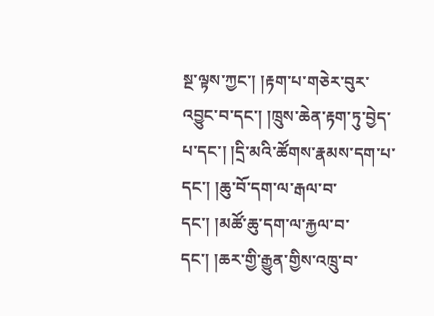སྔ་ལྟས་ཀྱང་། །རྟག་པ་གཅེར་བུར་འབྱུང་བ་དང་། །ཁྲུས་ཆེན་རྟག་ཏུ་བྱེད་པ་དང་། །དྲི་མའི་ཚོགས་རྣམས་དག་པ་དང་། །ཆུ་བོ་དག་ལ་རྒལ་བ་དང་། །མཚོ་ཆུ་དག་ལ་རྐྱལ་བ་དང་། །ཆར་གྱི་རྒྱུན་གྱིས་འཁྲུ་བ་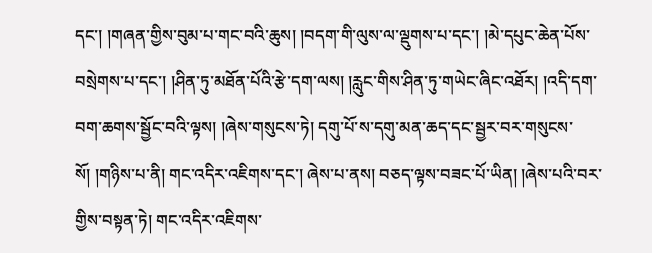དང་། །གཞན་གྱིས་བུམ་པ་གང་བའི་ཆུས། །བདག་གི་ལུས་ལ་ལྡུགས་པ་དང་། །མེ་དཔུང་ཆེན་པོས་བསྲེགས་པ་དང་། །ཤིན་ཏུ་མཐོན་པོའི་རྩེ་དག་ལས། །རླུང་གིས་ཤིན་ཏུ་གཡེང་ཞིང་འཐོར། །འདི་དག་བག་ཆགས་སྦྱོང་བའི་ལྟས། །ཞེས་གསུངས་ཏེ། དགུ་པོ་ས་དགུ་མན་ཆད་དང་སྦྱར་བར་གསུངས་སོ། །གཉིས་པ་ནི། གང་འདིར་འཇིགས་དང་། ཞེས་པ་ནས། བཅད་ལྟས་བཟང་པོ་ཡིན། །ཞེས་པའི་བར་གྱིས་བསྟན་ཏེ། གང་འདིར་འཇིགས་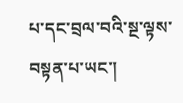པ་དང་བྲལ་བའི་སྔ་ལྟས་བསྟན་པ་ཡང་།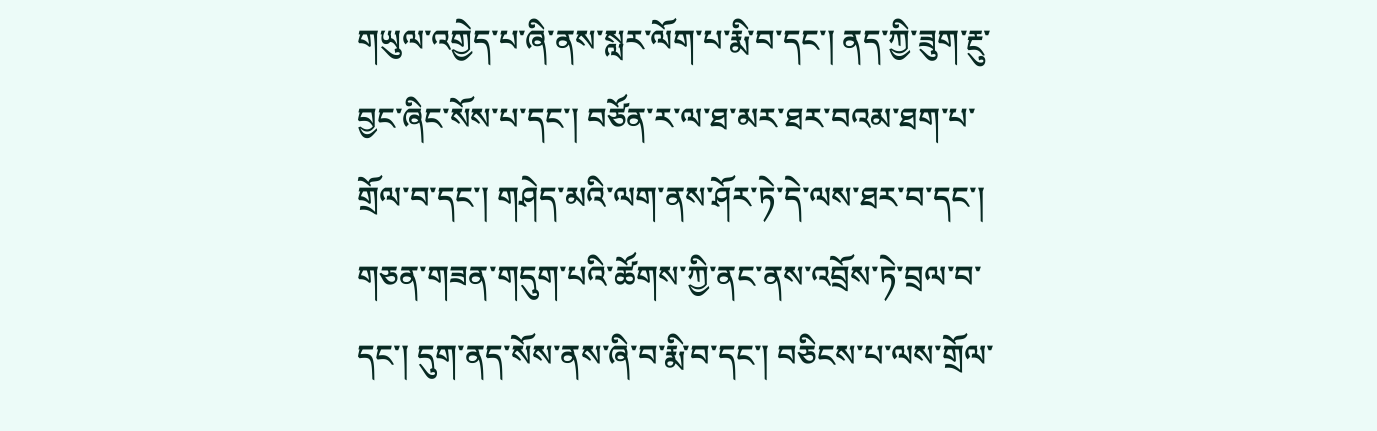གཡུལ་འགྱེད་པ་ཞི་ནས་སླར་ལོག་པ་རྨི་བ་དང་། ནད་ཀྱི་ཟུག་རྔུ་བྱང་ཞིང་སོས་པ་དང་། བཙོན་ར་ལ་ཐ་མར་ཐར་བའམ་ཐག་པ་གྲོལ་བ་དང་། གཤེད་མའི་ལག་ནས་ཤོར་ཏེ་དེ་ལས་ཐར་བ་དང་། གཅན་གཟན་གདུག་པའི་ཚོགས་ཀྱི་ནང་ནས་འབྲོས་ཏེ་བྲལ་བ་དང་། དུག་ནད་སོས་ནས་ཞི་བ་རྨི་བ་དང་། བཅིངས་པ་ལས་གྲོལ་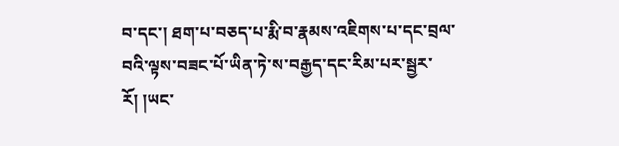བ་དང་། ཐག་པ་བཅད་པ་རྨི་བ་རྣམས་འཇིགས་པ་དང་བྲལ་བའི་ལྟས་བཟང་པོ་ཡིན་ཏེ་ས་བརྒྱད་དང་རིམ་པར་སྦྱར་རོ། །ཡང་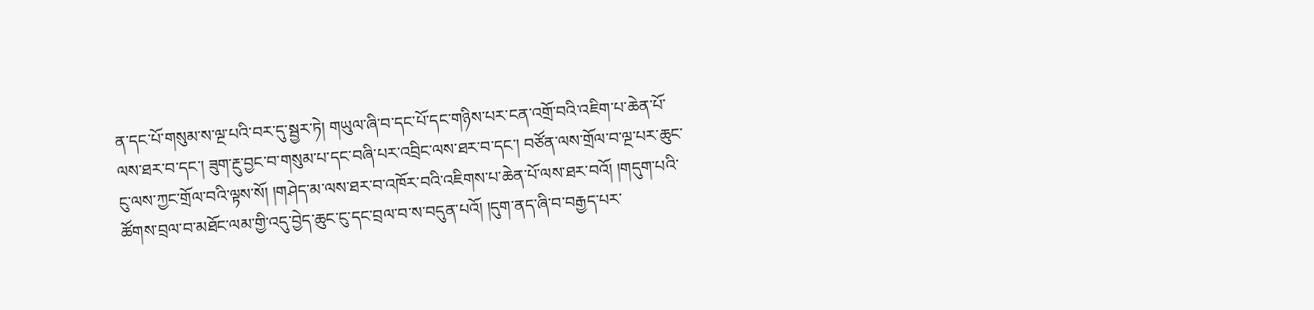ན་དང་པོ་གསུམ་ས་ལྔ་པའི་བར་དུ་སྦྱར་ཏེ། གཡུལ་ཞི་བ་དང་པོ་དང་གཉིས་པར་ངན་འགྲོ་བའི་འཇིག་པ་ཆེན་པོ་ལས་ཐར་བ་དང་། ཟུག་རྔུ་བྱང་བ་གསུམ་པ་དང་བཞི་པར་འབྲིང་ལས་ཐར་བ་དང་། བཙོན་ལས་གྲོལ་བ་ལྔ་པར་ཆུང་ངུ་ལས་ཀྱང་གྲོལ་བའི་ལྟས་སོ། །གཤེད་མ་ལས་ཐར་བ་འཁོར་བའི་འཇིགས་པ་ཆེན་པོ་ལས་ཐར་བའོ། །གདུག་པའི་ཚོགས་བྲལ་བ་མཐོང་ལམ་གྱི་འདུ་བྱེད་ཆུང་ངུ་དང་བྲལ་བ་ས་བདུན་པའོ། །དུག་ནད་ཞི་བ་བརྒྱད་པར་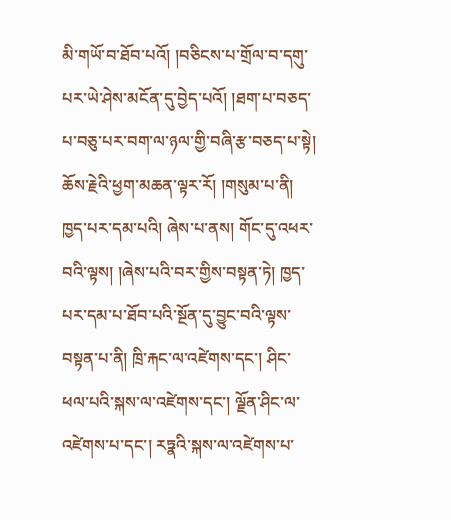མི་གཡོ་བ་ཐོབ་པའོ། །བཅིངས་པ་གྲོལ་བ་དགུ་པར་ཡེ་ཤེས་མངོན་དུ་བྱེད་པའོ། །ཐག་པ་བཅད་པ་བཅུ་པར་བག་ལ་ཉལ་གྱི་བཞི་རྩ་བཅད་པ་སྟེ། ཆོས་རྗེའི་ཕྱག་མཆན་ལྟར་རོ། །གསུམ་པ་ནི། ཁྱད་པར་དམ་པའི། ཞེས་པ་ནས། གོང་དུ་འཕར་བའི་ལྟས། །ཞེས་པའི་བར་གྱིས་བསྟན་ཏེ། ཁྱད་པར་དམ་པ་ཐོབ་པའི་སྔོན་དུ་བྱུང་བའི་ལྟས་བསྟན་པ་ནི། ཁྲི་རྐང་ལ་འཛེགས་དང་། ཤིང་ཕལ་པའི་སྐས་ལ་འཛེགས་དང་། ལྗོན་ཤིང་ལ་འཛེགས་པ་དང་། རཏྣའི་སྐས་ལ་འཛེགས་པ་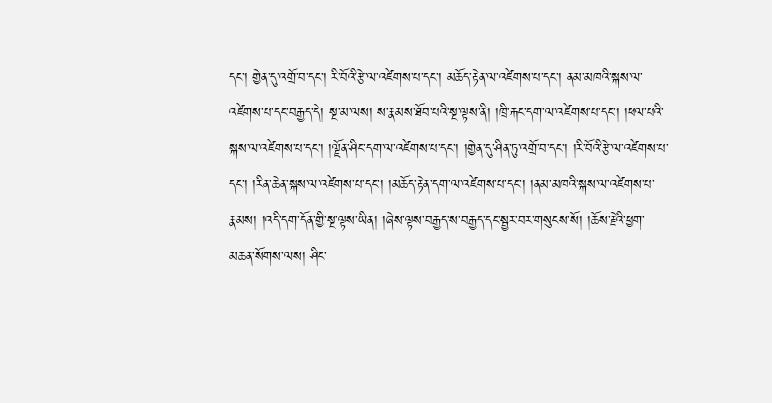དང་། གྱེན་དུ་འགྲོ་བ་དང་། རི་བོའི་རྩེ་ལ་འཛེགས་པ་དང་། མཆོད་རྟེན་ལ་འཛེགས་པ་དང་། ནམ་མཁའི་སྐས་ལ་འཛེགས་པ་དང་བརྒྱད་དེ། སྔ་མ་ལས། ས་རྣམས་ཐོབ་པའི་སྔ་ལྟས་ནི། །ཁྲི་རྐང་དག་ལ་འཛེགས་པ་དང་། །ཕལ་པའི་སྐས་ལ་འཛེགས་པ་དང་། །ལྗོན་ཤིང་དག་ལ་འཛེགས་པ་དང་། །གྱེན་དུ་ཤིན་ཏུ་འགྲོ་བ་དང་། །རི་བོའི་རྩེ་ལ་འཛེགས་པ་དང་། །རིན་ཆེན་སྐས་ལ་འཛེགས་པ་དང་། །མཆོད་རྟེན་དག་ལ་འཛེགས་པ་དང་། །ནམ་མཁའི་སྐས་ལ་འཛེགས་པ་རྣམས། །འདི་དག་དོན་གྱི་སྔ་ལྟས་ཡིན། །ཞེས་ལྟས་བརྒྱད་ས་བརྒྱད་དང་སྦྱར་བར་གསུངས་སོ། །ཆོས་རྗེའི་ཕྱག་མཆན་སོགས་ལས། ཤིང་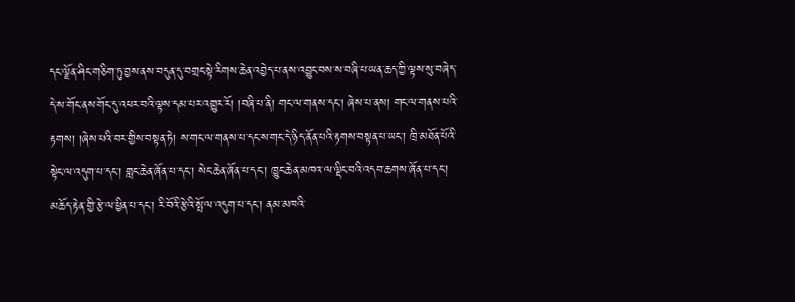དང་ལྗོན་ཤིང་གཅིག་ཏུ་བྱས་ནས་བདུན་དུ་བགྲང་སྟེ་རིགས་ཆེན་འབྱེད་པ་ནས་འབྱུང་བས་ས་བཞི་པ་ཡན་ཆད་ཀྱི་ལྟས་སུ་བཞེད་དེ་ས་གོང་ནས་གོང་དུ་འཕར་བའི་ལྟས་དམ་པར་འགྱུར་རོ། །བཞི་པ་ནི། གང་ལ་གནས་དང་། ཞེས་པ་ནས། གང་ལ་གནས་པའི་རྟགས། །ཞེས་པའི་བར་གྱིས་བསྟན་ཏེ། ས་གང་ལ་གནས་པ་དང་ས་གང་དེ་ཉིད་ནོན་པའི་རྟགས་བསྟན་པ་ཡང་། ཁྲི་མཐོན་པོའི་སྟེང་ལ་འདུག་པ་དང་། གླང་ཆེན་ཞོན་པ་དང་། སེང་ཆེན་ཞོན་པ་དང་། ཁྱུང་ཆེན་མཁའ་ལ་ལྡིང་བའི་འདབ་ཆགས་ཞོན་པ་དང་། མཆོད་རྟེན་གྱི་རྩེ་ལ་ཕྱིན་པ་དང་། རི་བོའི་རྩེའི་སྤོ་ལ་འདུག་པ་དང་། ནམ་མཁའི་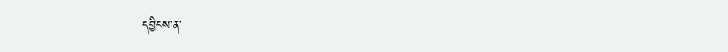དབྱིངས་ན་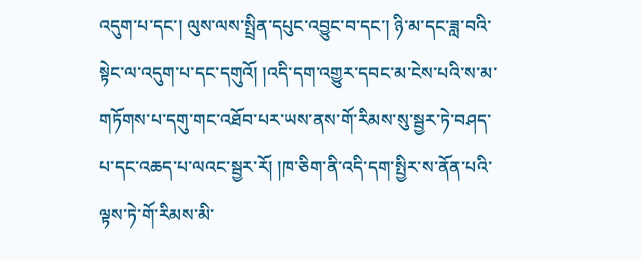འདུག་པ་དང་། ལུས་ལས་སྤྲིན་དཔུང་འབྱུང་བ་དང་། ཉི་མ་དང་ཟླ་བའི་སྟེང་ལ་འདུག་པ་དང་དགུའོ། །འདི་དག་འགྱུར་དབང་མ་ངེས་པའི་ས་མ་གཏོགས་པ་དགུ་གང་འཐོབ་པར་ཡས་ནས་གོ་རིམས་སུ་སྦྱར་ཏེ་བཤད་པ་དང་འཆད་པ་ལའང་སྦྱར་རོ། །ཁ་ཅིག་ནི་འདི་དག་སྤྱིར་ས་ནོན་པའི་ལྟས་ཏེ་གོ་རིམས་མི་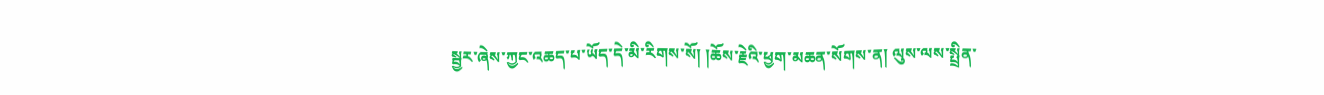སྦྱར་ཞེས་ཀྱང་འཆད་པ་ཡོད་དེ་མི་རིགས་སོ། །ཆོས་རྗེའི་ཕྱག་མཆན་སོགས་ན། ལུས་ལས་སྤྲིན་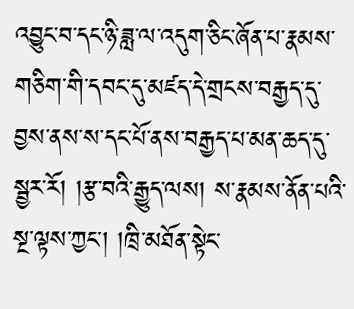འབྱུང་བ་དང་ཉི་ཟླ་ལ་འདུག་ཅིང་ཞོན་པ་རྣམས་གཅིག་གི་དབང་དུ་མཛད་དེ་གྲངས་བརྒྱད་དུ་བྱས་ནས་ས་དང་པོ་ནས་བརྒྱད་པ་མན་ཆད་དུ་སྦྱར་རོ། །རྩ་བའི་རྒྱུད་ལས། ས་རྣམས་ནོན་པའི་སྔ་ལྟས་ཀྱང་། །ཁྲི་མཐོན་སྟེང་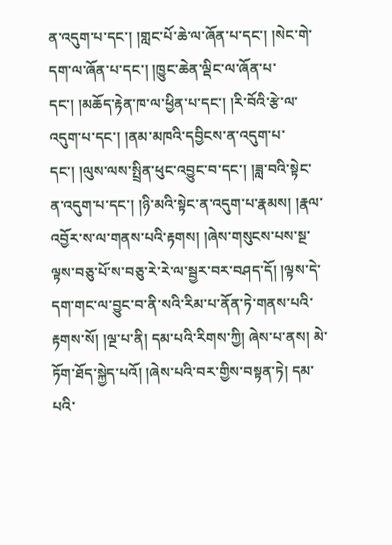ན་འདུག་པ་དང་། །གླང་པོ་ཆེ་ལ་ཞོན་པ་དང་། །སེང་གེ་དག་ལ་ཞོན་པ་དང་། །ཁྱུང་ཆེན་ལྡིང་ལ་ཞོན་པ་དང་། །མཆོད་རྟེན་ཁ་ལ་ཕྱིན་པ་དང་། །རི་བོའི་རྩེ་ལ་འདུག་པ་དང་། །ནམ་མཁའི་དབྱིངས་ན་འདུག་པ་དང་། །ལུས་ལས་སྤྲིན་ཕུང་འབྱུང་བ་དང་། །ཟླ་བའི་སྟེང་ན་འདུག་པ་དང་། །ཉི་མའི་སྟེང་ན་འདུག་པ་རྣམས། །རྣལ་འབྱོར་ས་ལ་གནས་པའི་རྟགས། །ཞེས་གསུངས་པས་སྔ་ལྟས་བཅུ་པོ་ས་བཅུ་རེ་རེ་ལ་སྦྱར་བར་བཤད་དོ། །ལྟས་དེ་དག་གང་ལ་བྱུང་བ་ནི་སའི་རིམ་པ་ནོན་ཏེ་གནས་པའི་རྟགས་སོ། །ལྔ་པ་ནི། དམ་པའི་རིགས་ཀྱི། ཞེས་པ་ནས། མེ་ཏོག་ཐོད་སྐྱེད་པའོ། །ཞེས་པའི་བར་གྱིས་བསྟན་ཏེ། དམ་པའི་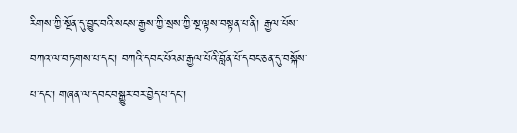རིགས་ཀྱི་སྔོན་དུ་བྱུང་བའི་སངས་རྒྱས་ཀྱི་སྲས་ཀྱི་སྔ་ལྟས་བསྟན་པ་ནི། རྒྱལ་པོས་བཀའ་ལ་བཏགས་པ་དང་། བཀའི་དབང་པོའམ་རྒྱལ་པོའི་བློན་པོ་དབང་ཅན་དུ་བསྐོས་པ་དང་། གཞན་ལ་དབང་བསྒྱུར་བར་བྱེད་པ་དང་།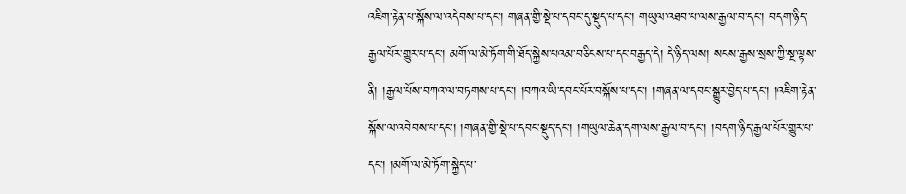འཇིག་རྟེན་པ་སྐོས་ལ་འདེབས་པ་དང་། གཞན་གྱི་སྡེ་པ་དབང་དུ་སྡུད་པ་དང་། གཡུལ་འཐབ་པ་ལས་རྒྱལ་བ་དང་། བདག་ཉིད་རྒྱལ་པོར་གྱུར་པ་དང་། མགོ་ལ་མེ་ཏོག་གི་ཐོད་སྐྱེས་པའམ་བཅིངས་པ་དང་བརྒྱད་དེ། དེ་ཉིད་ལས། སངས་རྒྱས་སྲས་ཀྱི་སྔ་ལྟས་ནི། །རྒྱལ་པོས་བཀའ་ལ་བཏགས་པ་དང་། །བཀའ་ཡི་དབང་པོར་བསྐོས་པ་དང་། །གཞན་ལ་དབང་སྒྱུར་བྱེད་པ་དང་། །འཇིག་རྟེན་སྐོས་ལ་འབེབས་པ་དང་། །གཞན་གྱི་སྡེ་པ་དབང་སྡུད་དང་། །གཡུལ་ཆེན་དག་ལས་རྒྱལ་བ་དང་། །བདག་ཉིད་རྒྱལ་པོར་གྱུར་པ་དང་། །མགོ་ལ་མེ་ཏོག་སྐྱེད་པ་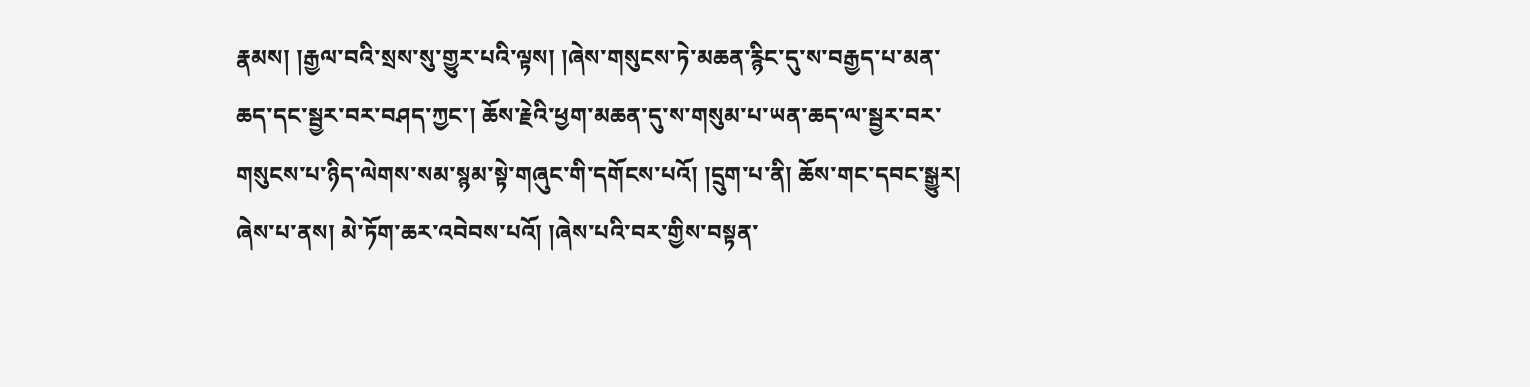རྣམས། །རྒྱལ་བའི་སྲས་སུ་གྱུར་པའི་ལྟས། །ཞེས་གསུངས་ཏེ་མཆན་རྙིང་དུ་ས་བརྒྱད་པ་མན་ཆད་དང་སྦྱར་བར་བཤད་ཀྱང་། ཆོས་རྗེའི་ཕྱག་མཆན་དུ་ས་གསུམ་པ་ཡན་ཆད་ལ་སྦྱར་བར་གསུངས་པ་ཉིད་ལེགས་སམ་སྙམ་སྟེ་གཞུང་གི་དགོངས་པའོ། །དྲུག་པ་ནི། ཆོས་གང་དབང་སྒྱུར། ཞེས་པ་ནས། མེ་ཏོག་ཆར་འབེབས་པའོ། །ཞེས་པའི་བར་གྱིས་བསྟན་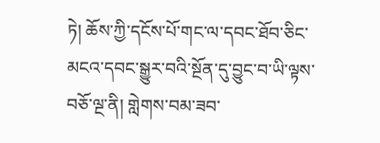ཏེ། ཆོས་ཀྱི་དངོས་པོ་གང་ལ་དབང་ཐོབ་ཅིང་མངའ་དབང་སྒྱུར་བའི་སྔོན་དུ་བྱུང་བ་ཡི་ལྟས་བཅོ་ལྔ་ནི། གླེགས་བམ་ཟབ་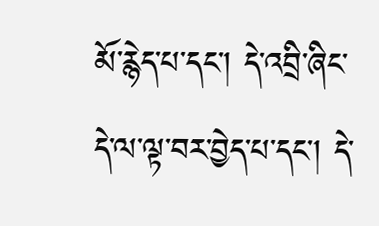མོ་རྙེད་པ་དང་། དེ་འབྲི་ཞིང་དེ་ལ་ལྟ་བར་བྱེད་པ་དང་། དེ་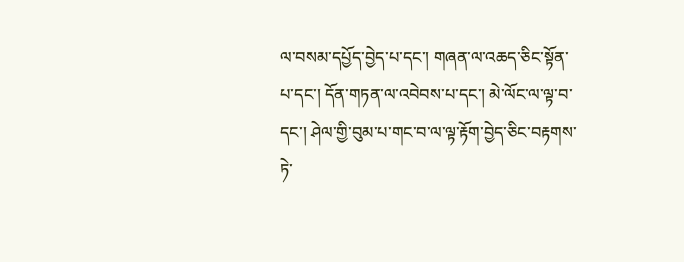ལ་བསམ་དཔྱོད་བྱེད་པ་དང་། གཞན་ལ་འཆད་ཅིང་སྟོན་པ་དང་། དོན་གཏན་ལ་འབེབས་པ་དང་། མེ་ལོང་ལ་ལྟ་བ་དང་། ཤེལ་གྱི་བུམ་པ་གང་བ་ལ་ལྟ་རྟོག་བྱེད་ཅིང་བརྟགས་ཏེ་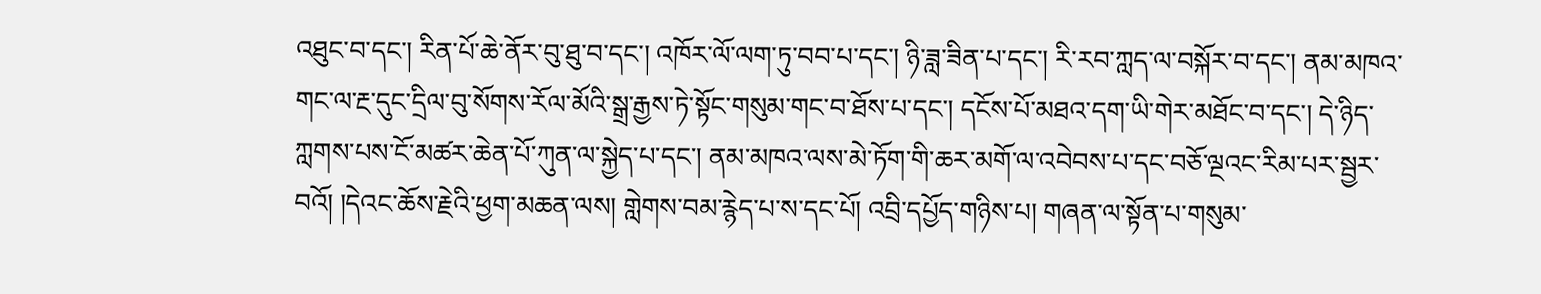འཐུང་བ་དང་། རིན་པོ་ཆེ་ནོར་བུ་ཐུ་བ་དང་། འཁོར་ལོ་ལག་ཏུ་བབ་པ་དང་། ཉི་ཟླ་ཟིན་པ་དང་། རི་རབ་ཀླད་ལ་བསྐོར་བ་དང་། ནམ་མཁའ་གང་ལ་རྔ་དུང་དྲིལ་བུ་སོགས་རོལ་མོའི་སྒྲ་རྒྱས་ཏེ་སྟོང་གསུམ་གང་བ་ཐོས་པ་དང་། དངོས་པོ་མཐའ་དག་ཡི་གེར་མཐོང་བ་དང་། དེ་ཉིད་ཀླགས་པས་ངོ་མཚར་ཆེན་པོ་ཀུན་ལ་སྐྱེད་པ་དང་། ནམ་མཁའ་ལས་མེ་ཏོག་གི་ཆར་མགོ་ལ་འབེབས་པ་དང་བཅོ་ལྔའང་རིམ་པར་སྦྱར་བའོ། །དེའང་ཆོས་རྗེའི་ཕྱག་མཆན་ལས། གླེགས་བམ་རྙེད་པ་ས་དང་པོ། འབྲི་དཔྱོད་གཉིས་པ། གཞན་ལ་སྟོན་པ་གསུམ་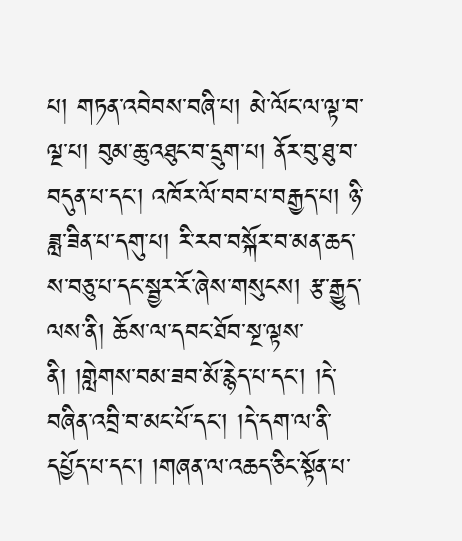པ། གཏན་འབེབས་བཞི་པ། མེ་ལོང་ལ་ལྟ་བ་ལྔ་པ། བུམ་ཆུ་འཐུང་བ་དྲུག་པ། ནོར་བུ་ཐུ་བ་བདུན་པ་དང་། འཁོར་ལོ་བབ་པ་བརྒྱད་པ། ཉི་ཟླ་ཟིན་པ་དགུ་པ། རི་རབ་བསྐོར་བ་མན་ཆད་ས་བཅུ་པ་དང་སྦྱར་རོ་ཞེས་གསུངས། རྩ་རྒྱུད་ལས་ནི། ཆོས་ལ་དབང་ཐོབ་སྔ་ལྟས་ནི། །གླེགས་བམ་ཟབ་མོ་རྙེད་པ་དང་། །དེ་བཞིན་འབྲི་བ་མང་པོ་དང་། །དེ་དག་ལ་ནི་དཔྱོད་པ་དང་། །གཞན་ལ་འཆད་ཅིང་སྟོན་པ་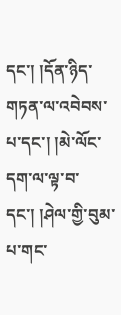དང་། །དོན་ཉིད་གཏན་ལ་འབེབས་པ་དང་། །མེ་ལོང་དག་ལ་ལྟ་བ་དང་། །ཤེལ་གྱི་བུམ་པ་གང་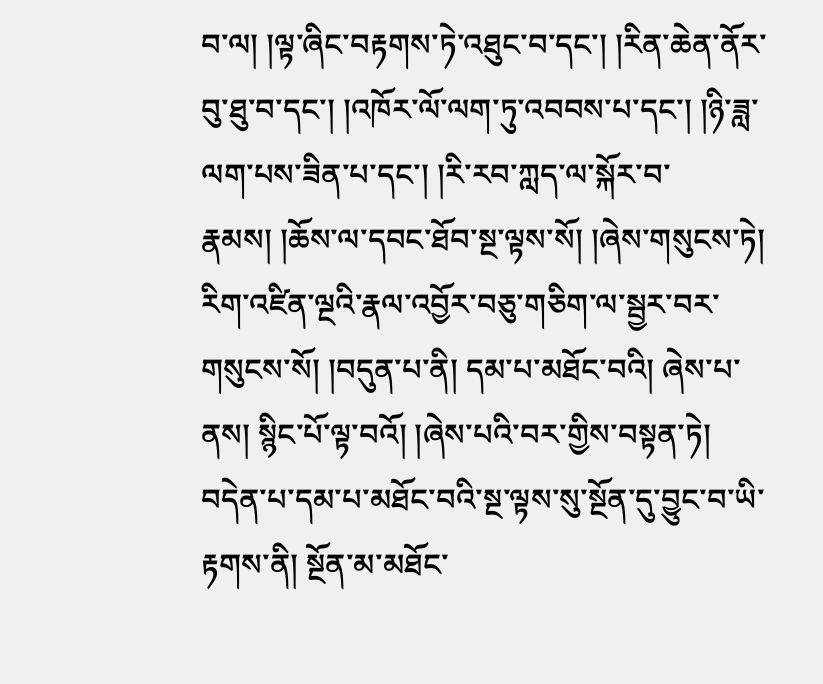བ་ལ། །ལྟ་ཞིང་བརྟགས་ཏེ་འཐུང་བ་དང་། །རིན་ཆེན་ནོར་བུ་ཐུ་བ་དང་། །འཁོར་ལོ་ལག་ཏུ་འབབས་པ་དང་། །ཉི་ཟླ་ལག་པས་ཟིན་པ་དང་། །རི་རབ་ཀླད་ལ་སྐོར་བ་རྣམས། །ཆོས་ལ་དབང་ཐོབ་སྔ་ལྟས་སོ། །ཞེས་གསུངས་ཏེ། རིག་འཛིན་ལྔའི་རྣལ་འབྱོར་བཅུ་གཅིག་ལ་སྦྱར་བར་གསུངས་སོ། །བདུན་པ་ནི། དམ་པ་མཐོང་བའི། ཞེས་པ་ནས། སྙིང་པོ་ལྟ་བའོ། །ཞེས་པའི་བར་གྱིས་བསྟན་ཏེ། བདེན་པ་དམ་པ་མཐོང་བའི་སྔ་ལྟས་སུ་སྔོན་དུ་བྱུང་བ་ཡི་རྟགས་ནི། སྔོན་མ་མཐོང་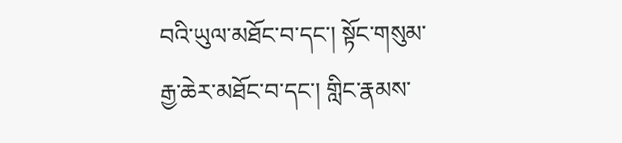བའི་ཡུལ་མཐོང་བ་དང་། སྟོང་གསུམ་རྒྱ་ཆེར་མཐོང་བ་དང་། གླིང་རྣམས་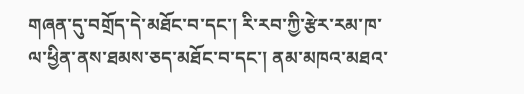གཞན་དུ་བགྲོད་དེ་མཐོང་བ་དང་། རི་རབ་ཀྱི་རྩེར་རམ་ཁ་ལ་ཕྱིན་ནས་ཐམས་ཅད་མཐོང་བ་དང་། ནམ་མཁའ་མཐའ་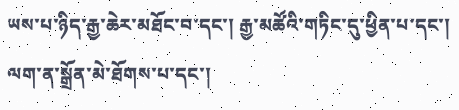ཡས་པ་ཉིད་རྒྱ་ཆེར་མཐོང་བ་དང་། རྒྱ་མཚོའི་གཏིང་དུ་ཕྱིན་པ་དང་། ལག་ན་སྒྲོན་མེ་ཐོགས་པ་དང་།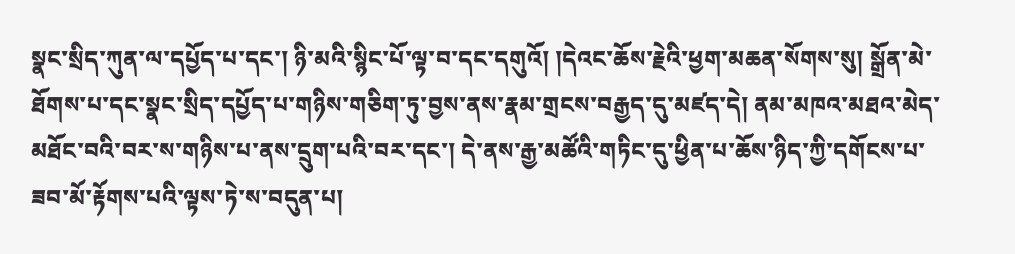སྣང་སྲིད་ཀུན་ལ་དཔྱོད་པ་དང་། ཉི་མའི་སྙིང་པོ་ལྟ་བ་དང་དགུའོ། །དེའང་ཆོས་རྗེའི་ཕྱག་མཆན་སོགས་སུ། སྒྲོན་མེ་ཐོགས་པ་དང་སྣང་སྲིད་དཔྱོད་པ་གཉིས་གཅིག་ཏུ་བྱས་ནས་རྣམ་གྲངས་བརྒྱད་དུ་མཛད་དེ། ནམ་མཁའ་མཐའ་མེད་མཐོང་བའི་བར་ས་གཉིས་པ་ནས་དྲུག་པའི་བར་དང་། དེ་ནས་རྒྱ་མཚོའི་གཏིང་དུ་ཕྱིན་པ་ཆོས་ཉིད་ཀྱི་དགོངས་པ་ཟབ་མོ་རྟོགས་པའི་ལྟས་ཏེ་ས་བདུན་པ།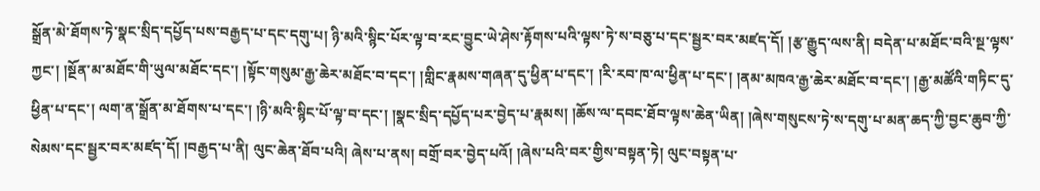སྒྲོན་མེ་ཐོགས་ཏེ་སྣང་སྲིད་དཔྱོད་པས་བརྒྱད་པ་དང་དགུ་པ། ཉི་མའི་སྙིང་པོར་ལྟ་བ་རང་བྱུང་ཡེ་ཤེས་རྟོགས་པའི་ལྟས་ཏེ་ས་བཅུ་པ་དང་སྦྱར་བར་མཛད་དོ། །རྩ་རྒྱུད་ལས་ནི། བདེན་པ་མཐོང་བའི་སྔ་ལྟས་ཀྱང་། །སྔོན་མ་མཐོང་གི་ཡུལ་མཐོང་དང་། །སྟོང་གསུམ་རྒྱ་ཆེར་མཐོང་བ་དང་། །གླིང་རྣམས་གཞན་དུ་ཕྱིན་པ་དང་། །རི་རབ་ཁ་ལ་ཕྱིན་པ་དང་། །ནམ་མཁའ་རྒྱ་ཆེར་མཐོང་བ་དང་། །རྒྱ་མཚོའི་གཏིང་དུ་ཕྱིན་པ་དང་། ལག་ན་སྒྲོན་མ་ཐོགས་པ་དང་། །ཉི་མའི་སྙིང་པོ་ལྟ་བ་དང་། །སྣང་སྲིད་དཔྱོད་པར་བྱེད་པ་རྣམས། །ཆོས་ལ་དབང་ཐོབ་ལྟས་ཆེན་ཡིན། །ཞེས་གསུངས་ཏེ་ས་དགུ་པ་མན་ཆད་ཀྱི་བྱང་ཆུབ་ཀྱི་སེམས་དང་སྦྱར་བར་མཛད་དོ། །བརྒྱད་པ་ནི། ལུང་ཆེན་ཐོབ་པའི། ཞེས་པ་ནས། བགྲོ་བར་བྱེད་པའོ། །ཞེས་པའི་བར་གྱིས་བསྟན་ཏེ། ལུང་བསྟན་པ་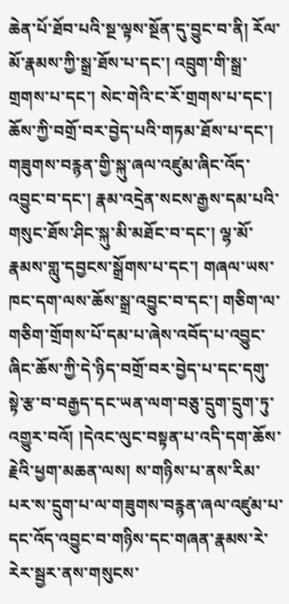ཆེན་པོ་ཐོབ་པའི་སྔ་ལྟས་སྔོན་དུ་བྱུང་བ་ནི། རོལ་མོ་རྣམས་ཀྱི་སྒྲ་ཐོས་པ་དང་། འབྲུག་གི་སྒྲ་གྲགས་པ་དང་། སེང་གེའི་ང་རོ་གྲགས་པ་དང་། ཆོས་ཀྱི་བགྲོ་བར་བྱེད་པའི་གཏམ་ཐོས་པ་དང་། གཟུགས་བརྙན་གྱི་སྐུ་ཞལ་འཛུམ་ཞིང་འོད་འབྱུང་བ་དང་། རྣམ་འདྲེན་སངས་རྒྱས་དམ་པའི་གསུང་ཐོས་ཤིང་སྐུ་མི་མཐོང་བ་དང་། ལྷ་མོ་རྣམས་གླུ་དབྱངས་སྒྲོགས་པ་དང་། གཞལ་ཡས་ཁང་དག་ལས་ཆོས་སྒྲ་འབྱུང་བ་དང་། གཅིག་ལ་གཅིག་གྲོགས་པོ་དམ་པ་ཞེས་འབོད་པ་འབྱུང་ཞིང་ཆོས་ཀྱི་དེ་ཉིད་བགྲོ་བར་བྱེད་པ་དང་དགུ་སྟེ་རྩ་བ་བརྒྱད་དང་ཡན་ལག་བཅུ་དྲུག་དྲུག་ཏུ་འགྱུར་བའོ། །དེའང་ལུང་བསྟན་པ་འདི་དག་ཆོས་རྗེའི་ཕྱག་མཆན་ལས། ས་གཉིས་པ་ནས་རིམ་པར་ས་དྲུག་པ་ལ་གཟུགས་བརྙན་ཞལ་འཛུམ་པ་དང་འོད་འབྱུང་བ་གཉིས་དང་གཞན་རྣམས་རེ་རེར་སྦྱར་ནས་གསུངས་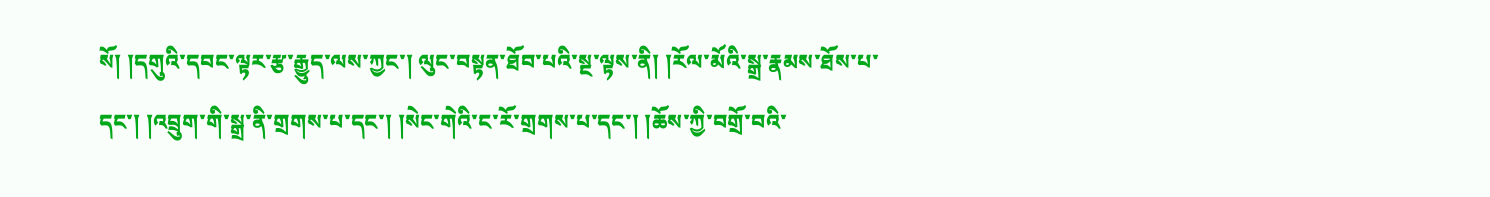སོ། །དགུའི་དབང་ལྟར་རྩ་རྒྱུད་ལས་ཀྱང་། ལུང་བསྟན་ཐོབ་པའི་སྔ་ལྟས་ནི། །རོལ་མོའི་སྒྲ་རྣམས་ཐོས་པ་དང་། །འབྲུག་གི་སྒྲ་ནི་གྲགས་པ་དང་། །སེང་གེའི་ང་རོ་གྲགས་པ་དང་། །ཆོས་ཀྱི་བགྲོ་བའི་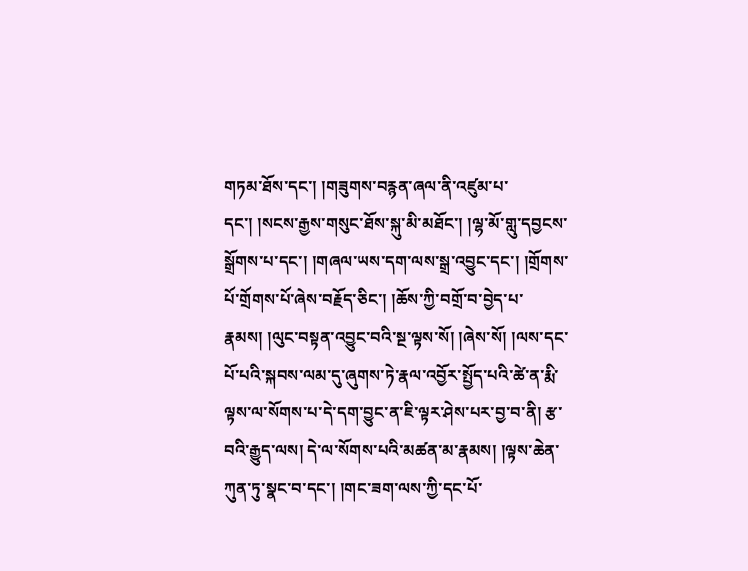གཏམ་ཐོས་དང་། །གཟུགས་བརྙན་ཞལ་ནི་འཛུམ་པ་དང་། །སངས་རྒྱས་གསུང་ཐོས་སྐུ་མི་མཐོང་། །ལྷ་མོ་གླུ་དབྱངས་སྒྲོགས་པ་དང་། །གཞལ་ཡས་དག་ལས་སྒྲ་འབྱུང་དང་། །གྲོགས་པོ་གྲོགས་པོ་ཞེས་བརྗོད་ཅིང་། །ཆོས་ཀྱི་བགྲོ་བ་བྱེད་པ་རྣམས། །ལུང་བསྟན་འབྱུང་བའི་སྔ་ལྟས་སོ། །ཞེས་སོ། །ལས་དང་པོ་པའི་སྐབས་ལམ་དུ་ཞུགས་ཏེ་རྣལ་འབྱོར་སྤྱོད་པའི་ཚེ་ན་རྨི་ལྟས་ལ་སོགས་པ་དེ་དག་བྱུང་ན་ཇི་ལྟར་ཤེས་པར་བྱ་བ་ནི། རྩ་བའི་རྒྱུད་ལས། དེ་ལ་སོགས་པའི་མཚན་མ་རྣམས། །ལྟས་ཆེན་ཀུན་ཏུ་སྣང་བ་དང་། །གང་ཟག་ལས་ཀྱི་དང་པོ་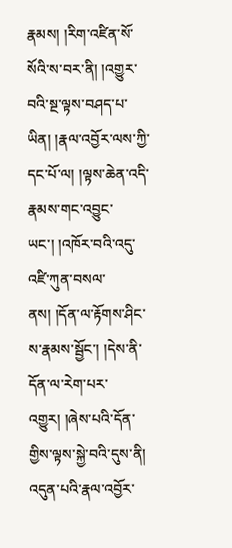རྣམས། །རིག་འཛིན་སོ་སོའི་ས་བར་ནི། །འགྱུར་བའི་སྔ་ལྟས་བཤད་པ་ཡིན། །རྣལ་འབྱོར་ལས་ཀྱི་དང་པོ་ལ། །ལྟས་ཆེན་འདི་རྣམས་གང་འབྱུང་ཡང་། །འཁོར་བའི་འདུ་འཛི་ཀུན་བསལ་ནས། །དོན་ལ་རྟོགས་ཤིང་ས་རྣམས་སྦྱོང་། །དེས་ནི་དོན་ལ་རེག་པར་འགྱུར། །ཞེས་པའི་དོན་གྱིས་ལྟས་སྐྱེ་བའི་དུས་ནི། འདུན་པའི་རྣལ་འབྱོར་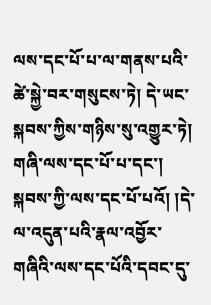ལས་དང་པོ་པ་ལ་གནས་པའི་ཚེ་སྐྱེ་བར་གསུངས་ཏེ། དེ་ཡང་སྐབས་ཀྱིས་གཉིས་སུ་འགྱུར་ཏེ། གཞི་ལས་དང་པོ་པ་དང་། སྐབས་ཀྱི་ལས་དང་པོ་པའོ། །དེ་ལ་འདུན་པའི་རྣལ་འབྱོར་གཞིའི་ལས་དང་པོའི་དབང་དུ་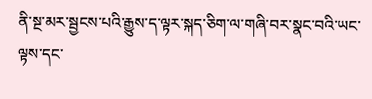ནི་སྔ་མར་སྦྱངས་པའི་རྒྱུས་ད་ལྟར་སྐད་ཅིག་ལ་གཞི་བར་སྣང་བའི་ཡང་ལྟས་དང་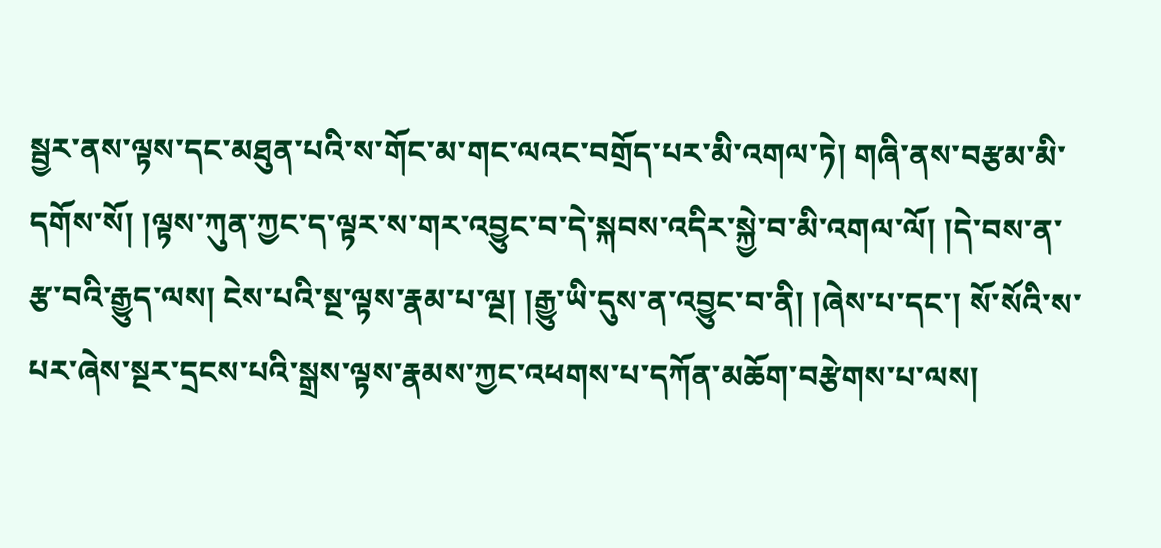སྦྱར་ནས་ལྟས་དང་མཐུན་པའི་ས་གོང་མ་གང་ལའང་བགྲོད་པར་མི་འགལ་ཏེ། གཞི་ནས་བརྩམ་མི་དགོས་སོ། །ལྟས་ཀུན་ཀྱང་ད་ལྟར་ས་གར་འབྱུང་བ་དེ་སྐབས་འདིར་སྐྱེ་བ་མི་འགལ་ལོ། །དེ་བས་ན་རྩ་བའི་རྒྱུད་ལས། ངེས་པའི་སྔ་ལྟས་རྣམ་པ་ལྔ། །རྒྱུ་ཡི་དུས་ན་འབྱུང་བ་ནི། །ཞེས་པ་དང་། སོ་སོའི་ས་པར་ཞེས་སྔར་དྲངས་པའི་སྒྲས་ལྟས་རྣམས་ཀྱང་འཕགས་པ་དཀོན་མཆོག་བརྩེགས་པ་ལས།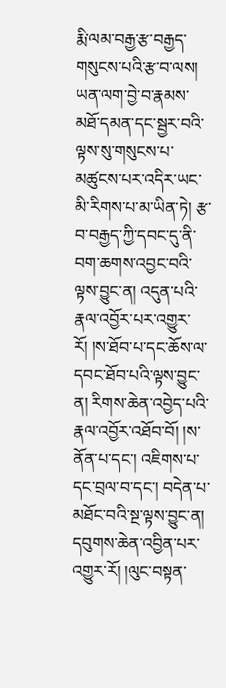རྨི་ལམ་བརྒྱ་རྩ་བརྒྱད་གསུངས་པའི་རྩ་བ་ལས། ཡན་ལག་བྱེ་བ་རྣམས་མཐོ་དམན་དང་སྦྱར་བའི་ལྟས་སུ་གསུངས་པ་མཚུངས་པར་འདིར་ཡང་མི་རིགས་པ་མ་ཡིན་ཏེ། རྩ་བ་བརྒྱད་ཀྱི་དབང་དུ་ནི་བག་ཆགས་འབྱང་བའི་ལྟས་བྱུང་ན། འདུན་པའི་རྣལ་འབྱོར་པར་འགྱུར་རོ། །ས་ཐོབ་པ་དང་ཆོས་ལ་དབང་ཐོབ་པའི་ལྟས་བྱུང་ན། རིགས་ཆེན་འབྱེད་པའི་རྣལ་འབྱོར་འཐོབ་བོ། །ས་ནོན་པ་དང་། འཇིགས་པ་དང་བྲལ་བ་དང་། བདེན་པ་མཐོང་བའི་སྔ་ལྟས་བྱུང་ན། དབུགས་ཆེན་འབྱིན་པར་འགྱུར་རོ། །ལུང་བསྟན་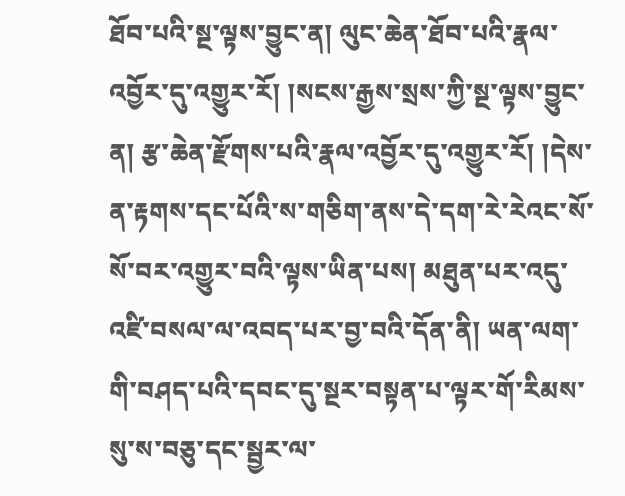ཐོབ་པའི་སྔ་ལྟས་བྱུང་ན། ལུང་ཆེན་ཐོབ་པའི་རྣལ་འབྱོར་དུ་འགྱུར་རོ། །སངས་རྒྱས་སྲས་ཀྱི་སྔ་ལྟས་བྱུང་ན། རྩ་ཆེན་རྫོགས་པའི་རྣལ་འབྱོར་དུ་འགྱུར་རོ། །དེས་ན་རྟགས་དང་པོའི་ས་གཅིག་ནས་དེ་དག་རེ་རེའང་སོ་སོ་བར་འགྱུར་བའི་ལྟས་ཡིན་པས། མཐུན་པར་འདུ་འཛི་བསལ་ལ་འབད་པར་བྱ་བའི་དོན་ནི། ཡན་ལག་གི་བཤད་པའི་དབང་དུ་སྔར་བསྟན་པ་ལྟར་གོ་རིམས་སུ་ས་བཅུ་དང་སྦྱར་ལ་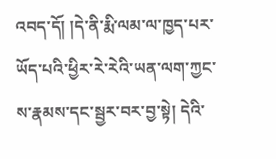འབད་དོ། །དེ་ནི་རྨི་ལམ་ལ་ཁྱད་པར་ཡོད་པའི་ཕྱིར་རེ་རེའི་ཡན་ལག་ཀྱང་ས་རྣམས་དང་སྦྱར་བར་བྱ་སྟེ། དེའི་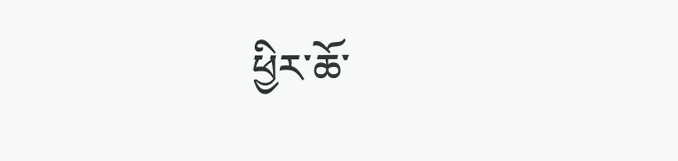ཕྱིར་ཆོ་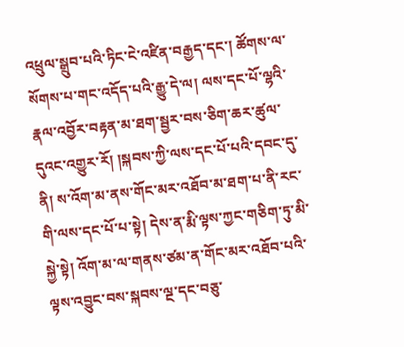འཕྲུལ་སྒྲུབ་པའི་ཏིང་ངེ་འཛིན་བརྒྱད་དང་། ཚོགས་ལ་སོགས་པ་གང་འདོད་པའི་རྒྱུ་དེ་ལ། ལས་དང་པོ་ལྷའི་རྣལ་འབྱོར་བརྟན་མ་ཐག་སྦྱར་བས་ཅིག་ཆར་ཚུལ་དུའང་འགྱུར་རོ། །སྐབས་ཀྱི་ལས་དང་པོ་པའི་དབང་དུ་ནི། ས་འོག་མ་ནས་གོང་མར་འཐོབ་མ་ཐག་པ་ནི་རང་གི་ལས་དང་པོ་པ་སྟེ། དེས་ན་རྨི་ལྟས་ཀྱང་གཅིག་ཏུ་མི་སྐྱེ་སྟེ། འོག་མ་ལ་གནས་ཙམ་ན་གོང་མར་འཐོབ་པའི་ལྟས་འབྱུང་བས་སྐབས་ལྔ་དང་བཅུ་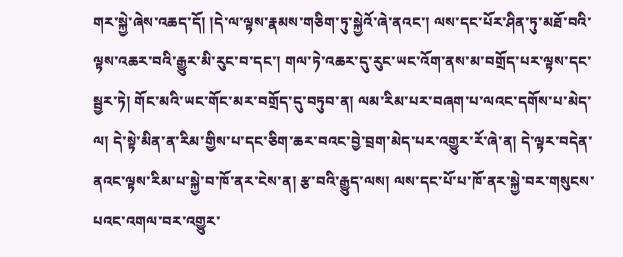གར་སྐྱེ་ཞེས་འཆད་དོ། །དེ་ལ་ལྟས་རྣམས་གཅིག་ཏུ་སྐྱེའོ་ཞེ་ནའང་། ལས་དང་པོར་ཤིན་ཏུ་མཐོ་བའི་ལྟས་འཆར་བའི་རྒྱུར་མི་རུང་བ་དང་། གལ་ཏེ་འཆར་དུ་རུང་ཡང་འོག་ནས་མ་བགྲོད་པར་ལྟས་དང་སྦྱར་ཏེ། གོང་མའི་ཡང་གོང་མར་བགྲོད་དུ་བཏུབ་ན། ལམ་རིམ་པར་བཞག་པ་ལའང་དགོས་པ་མེད་ལ། དེ་སྟེ་མིན་ན་རིམ་གྱིས་པ་དང་ཅིག་ཆར་བའང་བྱེ་བྲག་མེད་པར་འགྱུར་རོ་ཞེ་ན། དེ་ལྟར་བདེན་ནའང་ལྟས་རིམ་པ་སྐྱེ་བ་ཁོ་ནར་ངེས་ན། རྩ་བའི་རྒྱུད་ལས། ལས་དང་པོ་པ་ཁོ་ནར་སྐྱེ་བར་གསུངས་པའང་འགལ་བར་འགྱུར་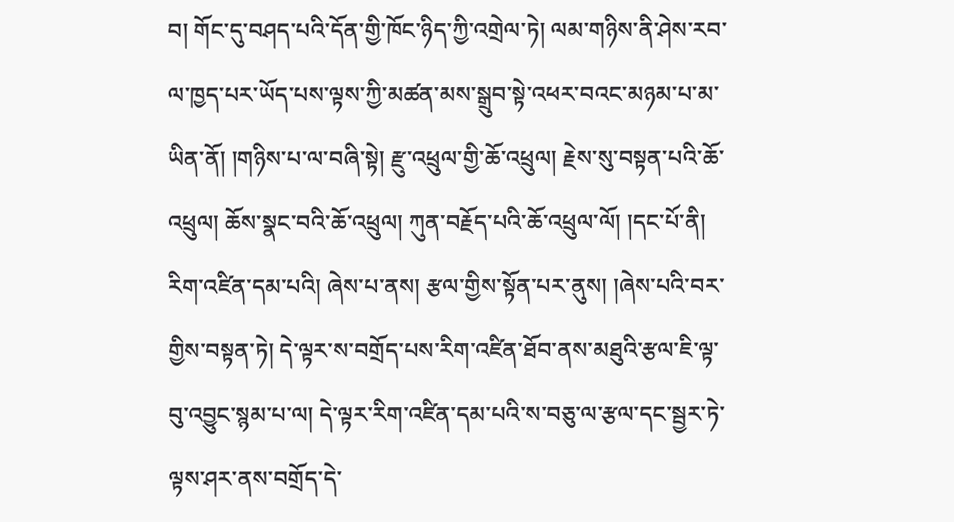བ། གོང་དུ་བཤད་པའི་དོན་གྱི་ཁོང་ཉིད་ཀྱི་འགྲེལ་ཏེ། ལམ་གཉིས་ནི་ཤེས་རབ་ལ་ཁྱད་པར་ཡོད་པས་ལྟས་ཀྱི་མཚན་མས་སྒྲུབ་སྟེ་འཕར་བའང་མཉམ་པ་མ་ཡིན་ནོ། །གཉིས་པ་ལ་བཞི་སྟེ། རྫུ་འཕྲུལ་གྱི་ཆོ་འཕྲུལ། རྗེས་སུ་བསྟན་པའི་ཆོ་འཕྲུལ། ཆོས་སྣང་བའི་ཆོ་འཕྲུལ། ཀུན་བརྗོད་པའི་ཆོ་འཕྲུལ་ལོ། །དང་པོ་ནི། རིག་འཛིན་དམ་པའི། ཞེས་པ་ནས། རྩལ་གྱིས་སྟོན་པར་ནུས། །ཞེས་པའི་བར་གྱིས་བསྟན་ཏེ། དེ་ལྟར་ས་བགྲོད་པས་རིག་འཛིན་ཐོབ་ནས་མཐུའི་རྩལ་ཇི་ལྟ་བུ་འབྱུང་སྙམ་པ་ལ། དེ་ལྟར་རིག་འཛིན་དམ་པའི་ས་བཅུ་ལ་རྩལ་དང་སྦྱར་ཏེ་ལྟས་ཤར་ནས་བགྲོད་དེ་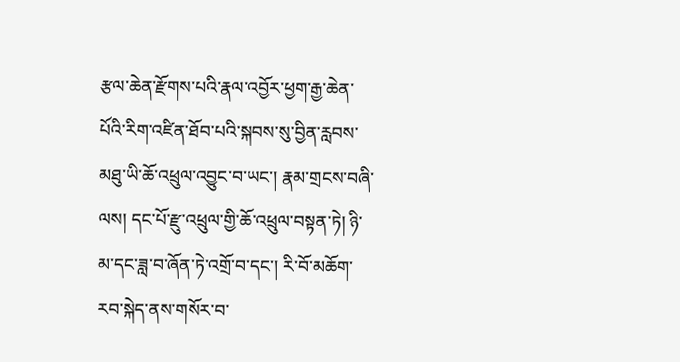རྩལ་ཆེན་རྫོགས་པའི་རྣལ་འབྱོར་ཕྱག་རྒྱ་ཆེན་པོའི་རིག་འཛིན་ཐོབ་པའི་སྐབས་སུ་བྱིན་རླབས་མཐུ་ཡི་ཆོ་འཕྲུལ་འབྱུང་བ་ཡང་། རྣམ་གྲངས་བཞི་ལས། དང་པོ་རྫུ་འཕྲུལ་གྱི་ཆོ་འཕྲུལ་བསྟན་ཏེ། ཉི་མ་དང་ཟླ་བ་ཞོན་ཏེ་འགྲོ་བ་དང་། རི་བོ་མཆོག་རབ་སྐེད་ནས་གསོར་བ་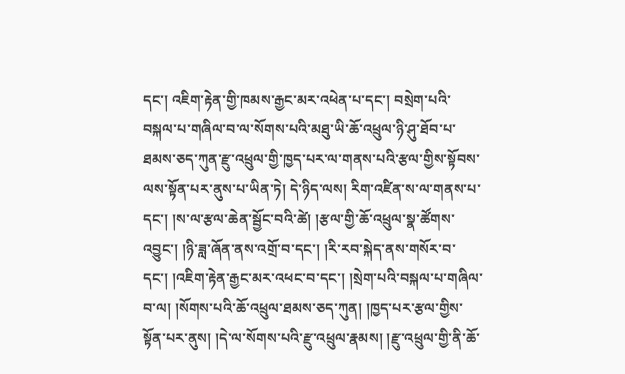དང་། འཇིག་རྟེན་གྱི་ཁམས་རྒྱང་མར་འཕེན་པ་དང་། བསྲེག་པའི་བསྐལ་པ་གཞིལ་བ་ལ་སོགས་པའི་མཐུ་ཡི་ཆོ་འཕྲུལ་ཉི་ཤུ་ཐོབ་པ་ཐམས་ཅད་ཀུན་རྫུ་འཕྲུལ་གྱི་ཁྱད་པར་ལ་གནས་པའི་རྩལ་གྱིས་སྟོབས་ལས་སྟོན་པར་ནུས་པ་ཡིན་ཏེ། དེ་ཉིད་ལས། རིག་འཛིན་ས་ལ་གནས་པ་དང་། །ས་ལ་རྩལ་ཆེན་སྦྱོང་བའི་ཚེ། །རྩལ་གྱི་ཆོ་འཕྲུལ་སྣ་ཚོགས་འབྱུང་། །ཉི་ཟླ་ཞོན་ནས་འགྲོ་བ་དང་། །རི་རབ་སྐེད་ནས་གསོར་བ་དང་། །འཇིག་རྟེན་རྒྱང་མར་འཕང་བ་དང་། །སྲེག་པའི་བསྐལ་པ་གཞིལ་བ་ལ། །སོགས་པའི་ཆོ་འཕྲུལ་ཐམས་ཅད་ཀུན། །ཁྱད་པར་རྩལ་གྱིས་སྟོན་པར་ནུས། །དེ་ལ་སོགས་པའི་རྫུ་འཕྲུལ་རྣམས། །རྫུ་འཕྲུལ་གྱི་ནི་ཆོ་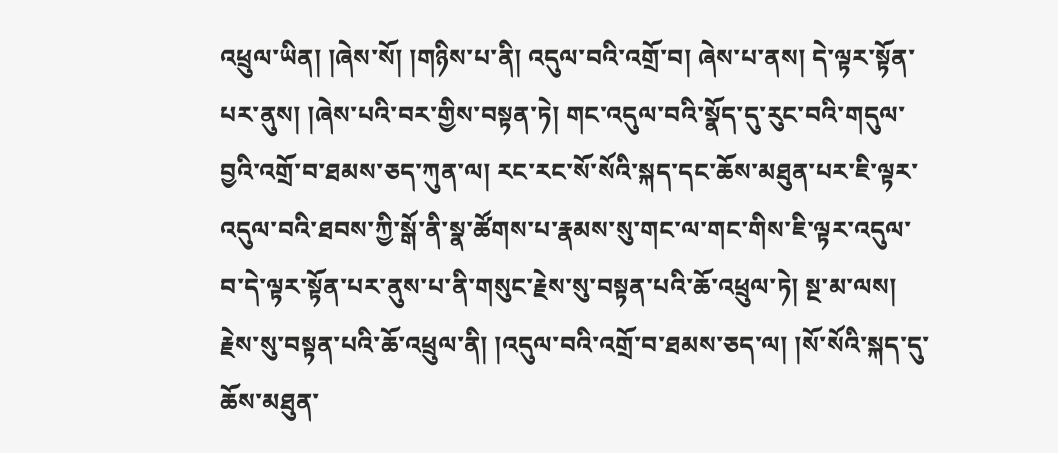འཕྲུལ་ཡིན། །ཞེས་སོ། །གཉིས་པ་ནི། འདུལ་བའི་འགྲོ་བ། ཞེས་པ་ནས། དེ་ལྟར་སྟོན་པར་ནུས། །ཞེས་པའི་བར་གྱིས་བསྟན་ཏེ། གང་འདུལ་བའི་སྣོད་དུ་རུང་བའི་གདུལ་བྱའི་འགྲོ་བ་ཐམས་ཅད་ཀུན་ལ། རང་རང་སོ་སོའི་སྐད་དང་ཆོས་མཐུན་པར་ཇི་ལྟར་འདུལ་བའི་ཐབས་ཀྱི་སྒོ་ནི་སྣ་ཚོགས་པ་རྣམས་སུ་གང་ལ་གང་གིས་ཇི་ལྟར་འདུལ་བ་དེ་ལྟར་སྟོན་པར་ནུས་པ་ནི་གསུང་རྗེས་སུ་བསྟན་པའི་ཆོ་འཕྲུལ་ཏེ། སྔ་མ་ལས། རྗེས་སུ་བསྟན་པའི་ཆོ་འཕྲུལ་ནི། །འདུལ་བའི་འགྲོ་བ་ཐམས་ཅད་ལ། །སོ་སོའི་སྐད་དུ་ཆོས་མཐུན་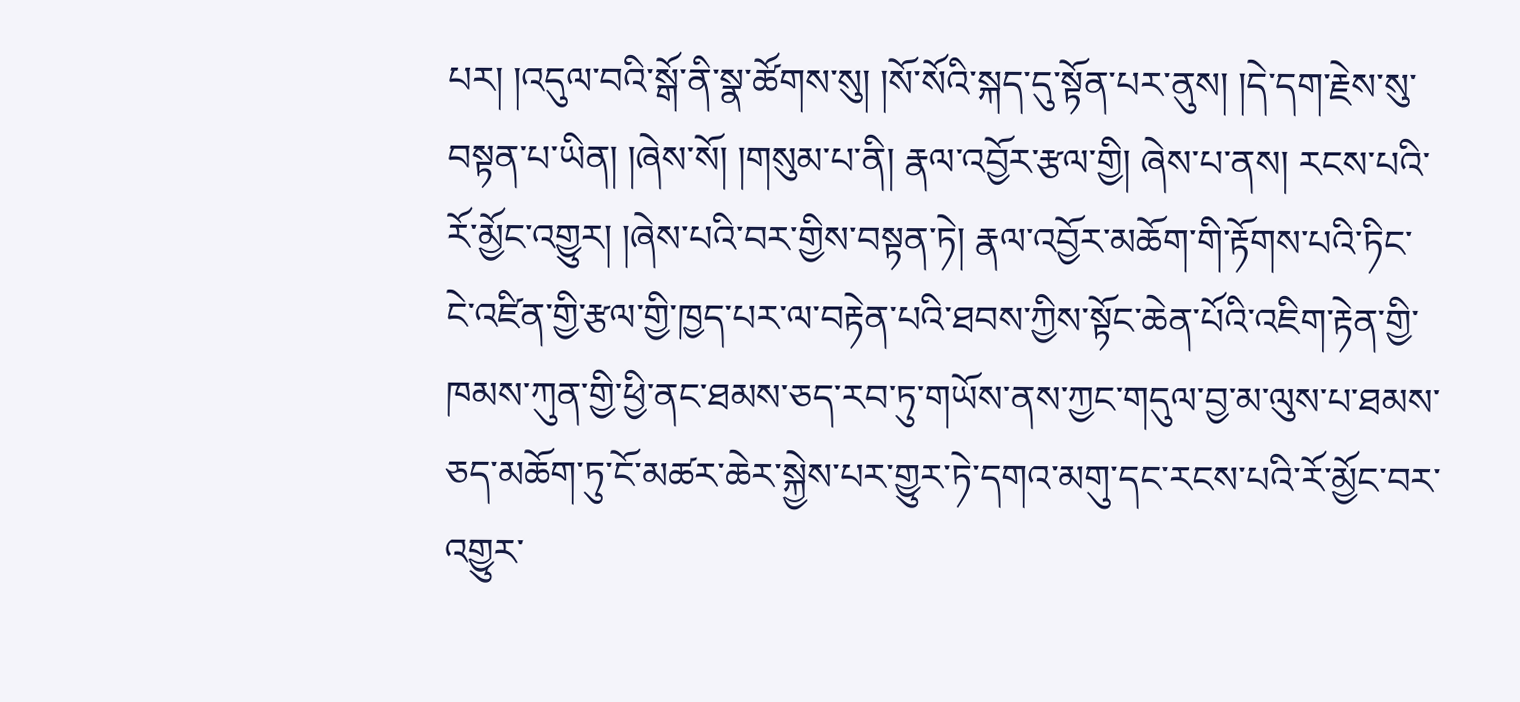པར། །འདུལ་བའི་སྒོ་ནི་སྣ་ཚོགས་སུ། །སོ་སོའི་སྐད་དུ་སྟོན་པར་ནུས། །དེ་དག་རྗེས་སུ་བསྟན་པ་ཡིན། །ཞེས་སོ། །གསུམ་པ་ནི། རྣལ་འབྱོར་རྩལ་གྱི། ཞེས་པ་ནས། རངས་པའི་རོ་མྱོང་འགྱུར། །ཞེས་པའི་བར་གྱིས་བསྟན་ཏེ། རྣལ་འབྱོར་མཆོག་གི་རྟོགས་པའི་ཏིང་ངེ་འཛིན་གྱི་རྩལ་གྱི་ཁྱད་པར་ལ་བརྟེན་པའི་ཐབས་ཀྱིས་སྟོང་ཆེན་པོའི་འཇིག་རྟེན་གྱི་ཁམས་ཀུན་གྱི་ཕྱི་ནང་ཐམས་ཅད་རབ་ཏུ་གཡོས་ནས་ཀྱང་གདུལ་བྱ་མ་ལུས་པ་ཐམས་ཅད་མཆོག་ཏུ་ངོ་མཚར་ཆེར་སྐྱེས་པར་གྱུར་ཏེ་དགའ་མགུ་དང་རངས་པའི་རོ་མྱོང་བར་འགྱུར་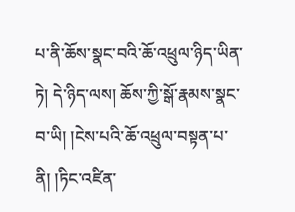པ་ནི་ཆོས་སྣང་བའི་ཆོ་འཕྲུལ་ཉིད་ཡིན་ཏེ། དེ་ཉིད་ལས། ཆོས་ཀྱི་སྒོ་རྣམས་སྣང་བ་ཡི། །ངེས་པའི་ཆོ་འཕྲུལ་བསྟན་པ་ནི། །ཏིང་འཛིན་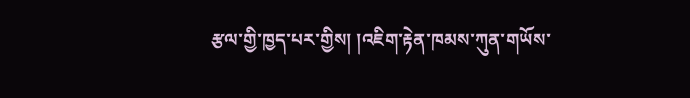རྩལ་གྱི་ཁྱད་པར་གྱིས། །འཇིག་རྟེན་ཁམས་ཀུན་གཡོས་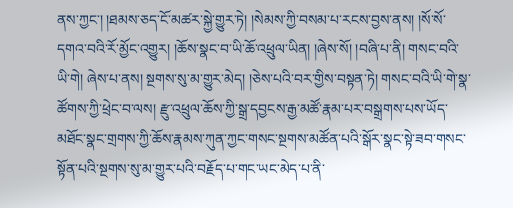ནས་ཀྱང་། །ཐམས་ཅད་ངོ་མཚར་སྐྱེ་གྱུར་ཏེ། །སེམས་ཀྱི་བསམ་པ་རངས་བྱས་ནས། །སོ་སོ་དགའ་བའི་རོ་མྱོང་འགྱུར། །ཆོས་སྣང་བ་ཡི་ཆོ་འཕྲུལ་ཡིན། །ཞེས་སོ། །བཞི་པ་ནི། གསང་བའི་ཡི་གེ། ཞེས་པ་ནས། སྔགས་སུ་མ་གྱུར་མེད། །ཅེས་པའི་བར་གྱིས་བསྟན་ཏེ། གསང་བའི་ཡི་གེ་སྣ་ཚོགས་ཀྱི་ཕྲེང་བ་ལས། རྫུ་འཕྲུལ་ཆོས་ཀྱི་སྒྲ་དབྱངས་རྒྱ་མཚོ་རྣམ་པར་བསྒྲགས་པས་ཡོད་མཐོང་སྣང་གྲགས་ཀྱི་ཆོས་རྣམས་ཀུན་ཀྱང་གསང་སྔགས་མཚོན་པའི་སྒོར་སྣང་སྟེ་ཟབ་གསང་སྟོན་པའི་སྔགས་སུ་མ་གྱུར་པའི་བརྗོད་པ་གང་ཡང་མེད་པ་ནི་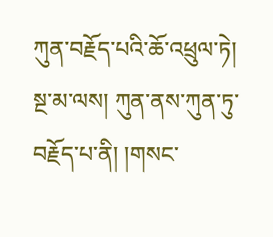ཀུན་བརྗོད་པའི་ཆོ་འཕྲུལ་ཏེ། སྔ་མ་ལས། ཀུན་ནས་ཀུན་ཏུ་བརྗོད་པ་ནི། །གསང་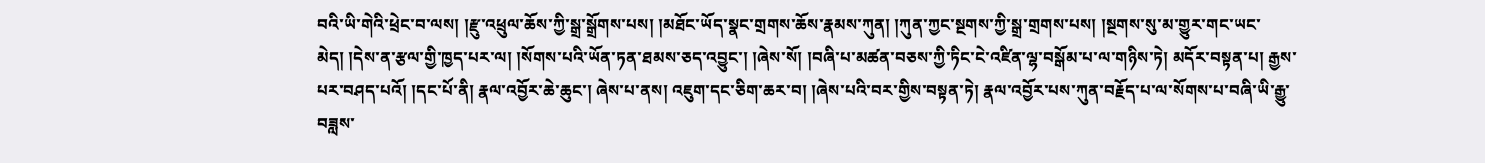བའི་ཡི་གེའི་ཕྲེང་བ་ལས། །རྫུ་འཕྲུལ་ཆོས་ཀྱི་སྒྲ་སྒྲོགས་པས། །མཐོང་ཡོད་སྣང་གྲགས་ཆོས་རྣམས་ཀུན། །ཀུན་ཀྱང་སྔགས་ཀྱི་སྒྲ་གྲགས་པས། །སྔགས་སུ་མ་གྱུར་གང་ཡང་མེད། །དེས་ན་རྩལ་གྱི་ཁྱད་པར་ལ། །སོགས་པའི་ཡོན་ཏན་ཐམས་ཅད་འབྱུང་། །ཞེས་སོ། །བཞི་པ་མཚན་བཅས་ཀྱི་ཏིང་ངེ་འཛིན་ལྷ་བསྒོམ་པ་ལ་གཉིས་ཏེ། མདོར་བསྟན་པ། རྒྱས་པར་བཤད་པའོ། །དང་པོ་ནི། རྣལ་འབྱོར་ཆེ་ཆུང་། ཞེས་པ་ནས། འཇུག་དང་ཅིག་ཆར་བ། །ཞེས་པའི་བར་གྱིས་བསྟན་ཏེ། རྣལ་འབྱོར་པས་ཀུན་བརྗོད་པ་ལ་སོགས་པ་བཞི་ཡི་རྒྱུ་བཟླས་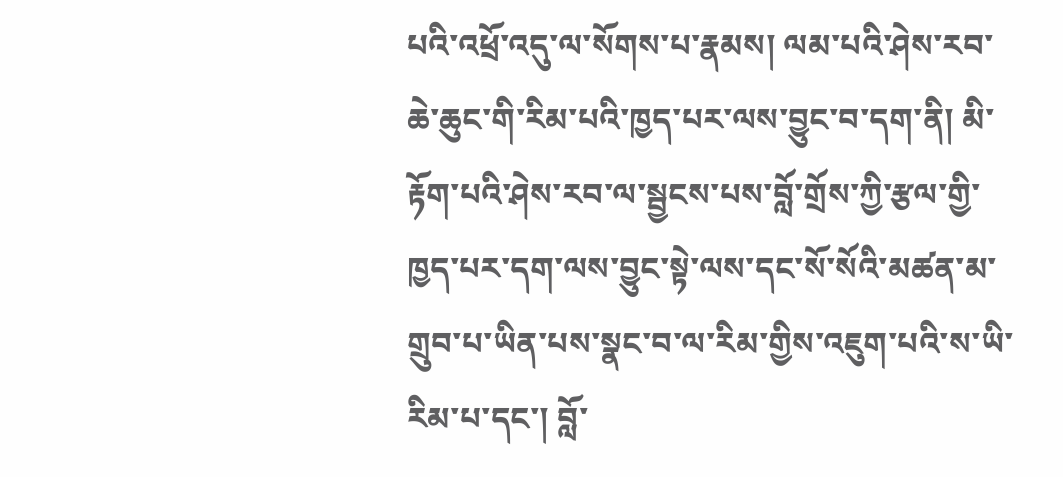པའི་འཕྲོ་འདུ་ལ་སོགས་པ་རྣམས། ལམ་པའི་ཤེས་རབ་ཆེ་ཆུང་གི་རིམ་པའི་ཁྱད་པར་ལས་བྱུང་བ་དག་ནི། མི་རྟོག་པའི་ཤེས་རབ་ལ་སྦྱངས་པས་བློ་གྲོས་ཀྱི་རྩལ་གྱི་ཁྱད་པར་དག་ལས་བྱུང་སྟེ་ལས་དང་སོ་སོའི་མཚན་མ་གྲུབ་པ་ཡིན་པས་སྣང་བ་ལ་རིམ་གྱིས་འཇུག་པའི་ས་ཡི་རིམ་པ་དང་། བློ་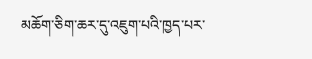མཆོག་ཅིག་ཆར་དུ་འཇུག་པའི་ཁྱད་པར་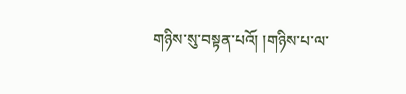གཉིས་སུ་བསྟན་པའོ། །གཉིས་པ་ལ་